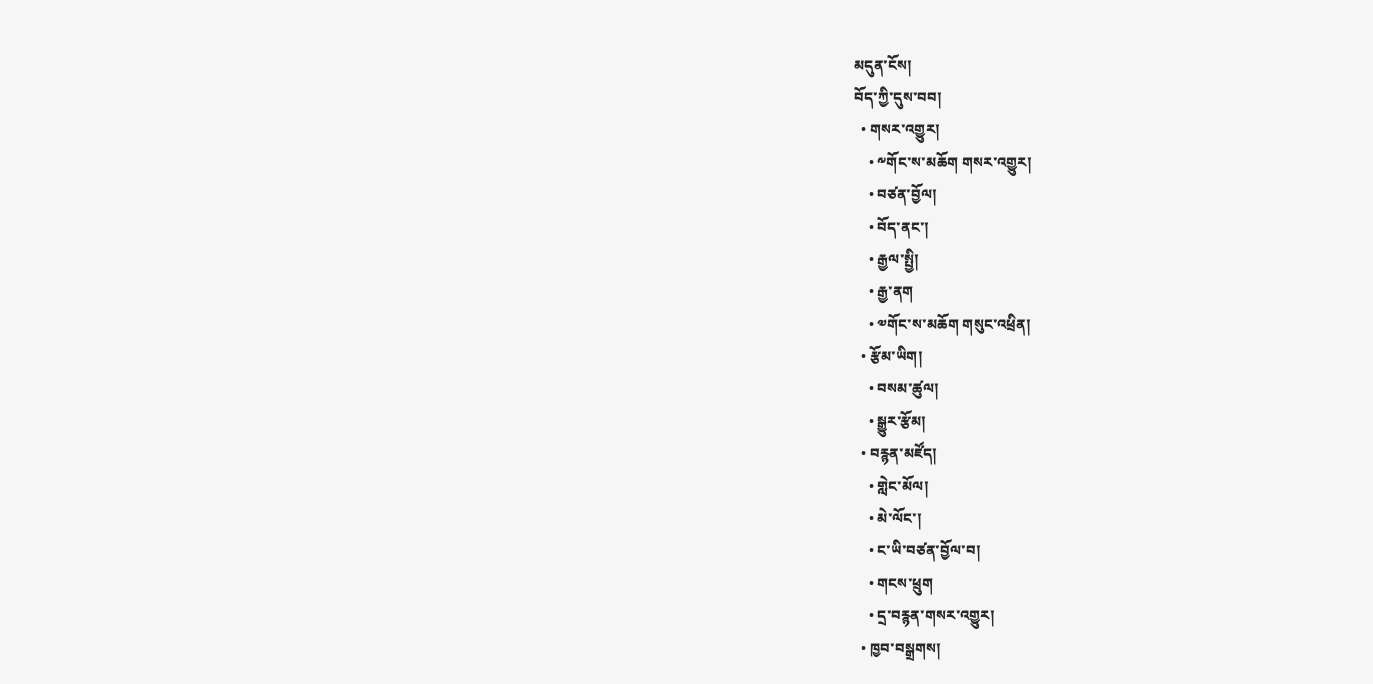མདུན་ངོས།
བོད་ཀྱི་དུས་བབ།
  • གསར་འགྱུར།
    • ༸གོང་ས་མཆོག གསར་འགྱུར།
    • བཙན་བྱོལ།
    • བོད་ནང་།
    • རྒྱལ་སྤྱི།
    • རྒྱ་ནག
    • ༧གོང་ས་མཆོག གསུང་འཕྲིན།
  • རྩོམ་ཡིག།
    • བསམ་ཚུལ།
    • སྒྱུར་རྩོམ།
  • བརྙན་མཛོད།
    • གླེང་མོལ།
    • མེ་ལོང་།
    • ང་ཡི་བཙན་བྱོལ་བ།
    • གངས་ཕྲུག
    • དྲ་བརྙན་གསར་འགྱུར།
  • ཁྱབ་བསྒྲགས།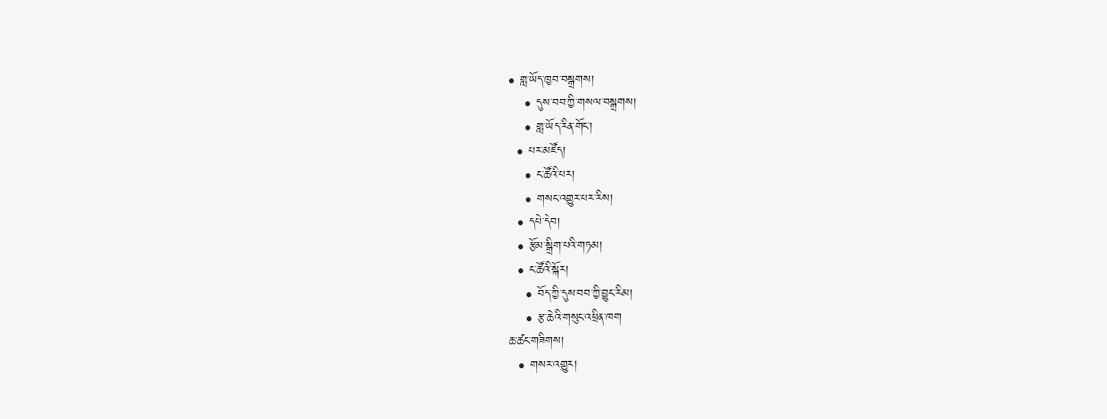• གླ་ཡོད་ཁྱབ་བསྒྲགས།
    • དུས་བབ་ཀྱི་གསལ་བསྒྲགས།
    • གླ་ཡོད་རིན་གོང་།
  • པར་མཛོད།
    • ང་ཚོའི་པར།
    • གསང་འགྱུར་པར་རིས།
  • དཔེ་དེབ།
  • རྩོམ་སྒྲིག་པའི་གཏམ།
  • ང་ཚོའི་སྐོར།
    • བོད་ཀྱི་དུས་བབ་ཀྱི་བྱུང་རིམ།
    • རྩ་ཆེའི་གསུང་འཕྲིན་ཁག
ཆ་ཚང་གཟིགས།
  • གསར་འགྱུར།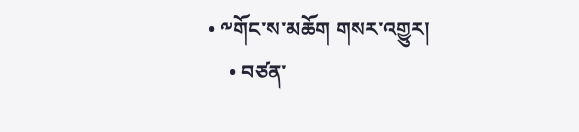• ༸གོང་ས་མཆོག གསར་འགྱུར།
    • བཙན་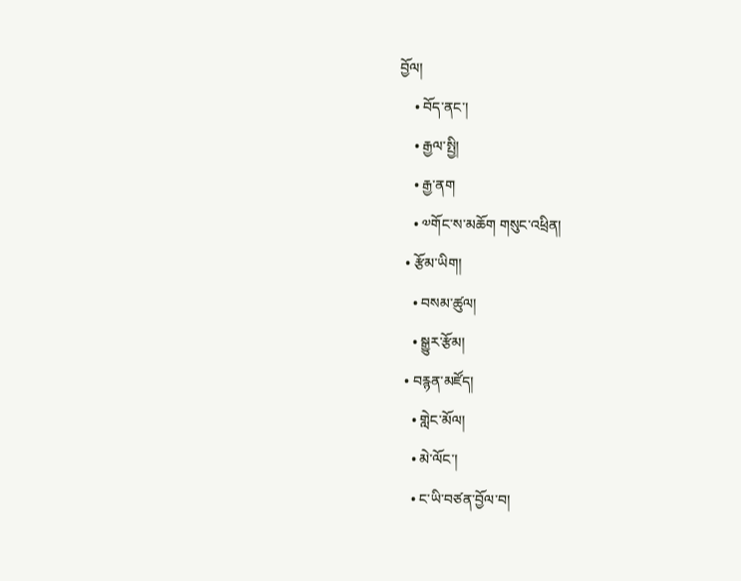བྱོལ།
    • བོད་ནང་།
    • རྒྱལ་སྤྱི།
    • རྒྱ་ནག
    • ༧གོང་ས་མཆོག གསུང་འཕྲིན།
  • རྩོམ་ཡིག།
    • བསམ་ཚུལ།
    • སྒྱུར་རྩོམ།
  • བརྙན་མཛོད།
    • གླེང་མོལ།
    • མེ་ལོང་།
    • ང་ཡི་བཙན་བྱོལ་བ།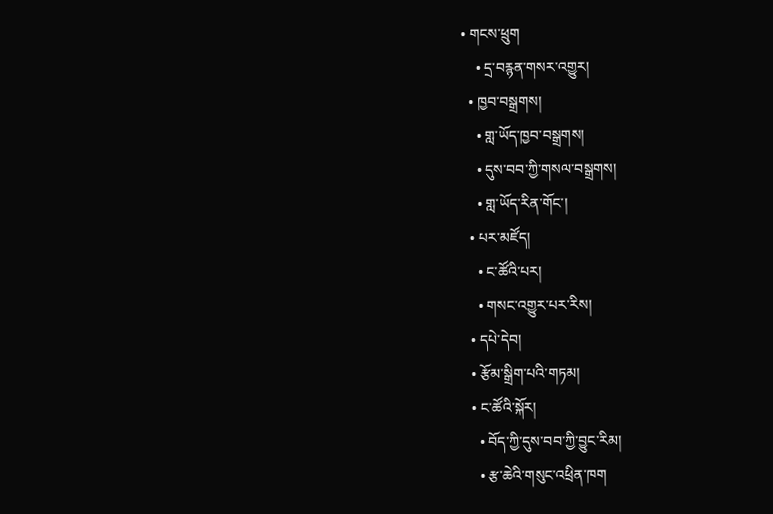• གངས་ཕྲུག
    • དྲ་བརྙན་གསར་འགྱུར།
  • ཁྱབ་བསྒྲགས།
    • གླ་ཡོད་ཁྱབ་བསྒྲགས།
    • དུས་བབ་ཀྱི་གསལ་བསྒྲགས།
    • གླ་ཡོད་རིན་གོང་།
  • པར་མཛོད།
    • ང་ཚོའི་པར།
    • གསང་འགྱུར་པར་རིས།
  • དཔེ་དེབ།
  • རྩོམ་སྒྲིག་པའི་གཏམ།
  • ང་ཚོའི་སྐོར།
    • བོད་ཀྱི་དུས་བབ་ཀྱི་བྱུང་རིམ།
    • རྩ་ཆེའི་གསུང་འཕྲིན་ཁག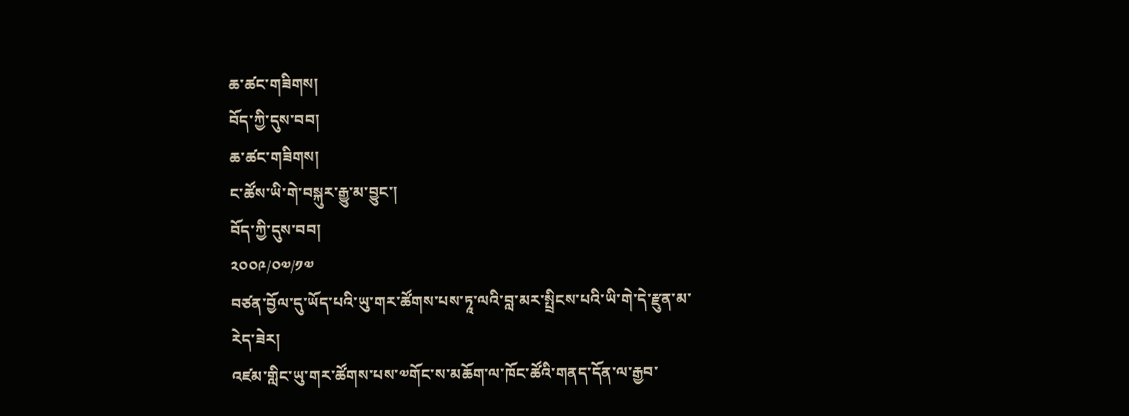ཆ་ཚང་གཟིགས།
བོད་ཀྱི་དུས་བབ།
ཆ་ཚང་གཟིགས།
ང་ཚོས་ཡི་གེ་བསྐུར་རྒྱུ་མ་བྱུང་།
བོད་ཀྱི་དུས་བབ།
༢༠༠༩/༠༧/༡༧
བཙན་བྱོལ་དུ་ཡོད་པའི་ཡུ་གར་ཚོགས་པས་ཏཱ་ལའི་བླ་མར་སྤྲིངས་པའི་ཡི་གེ་དེ་རྫུན་མ་རེད་ཟེར།
འཛམ་གླིང་ཡུ་གར་ཚོགས་པས་༧གོང་ས་མཆོག་ལ་ཁོང་ཚོའི་གནད་དོན་ལ་རྒྱབ་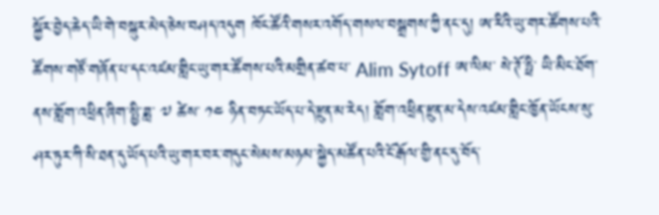སྐྱོར་བྱེད་ཆེད་ཡི་གེ་བསྐུར་མེད་ཅེས་བཤད་འདུག ཁོང་ཚོའི་གསར་འགོད་གསལ་བསྒྲགས་ཀྱི་ནང་དུ། ཨ་རིའི་ཡུ་གར་ཚོགས་པའི་ཚོགས་གཙོ་གཞོན་པ་དང་འཛམ་གླིང་ཡུ་གར་ཚོགས་པའི་མགྲིན་ཚབ་པ་ Alim Sytoff ཨ་ལིམ་ སེ་ཊོ་ཧྥི་ ཡི་མིང་ཐོག་ནས་གློག་འཕྲིན་ཞིག་སྤྱི་ཟླ་ ༧ ཚེས་ ༡༤ ཉིན་བཏང་ཡོད་པ་དེ་རྫུན་མ་རེད། གློག་འཕྲིན་རྫུན་མ་དེས་འཛམ་གླིང་ཁྱོན་ཡོངས་སུ་ཤར་ཏུར་ཀི་སི་ཐན་དུ་ཡོད་པའི་ཡུ་གར་བར་གདུང་སེམས་མཉམ་སྐྱེད་མཚོན་པའི་ངོ་རྒོལ་གྱི་ནང་དུ་བོད་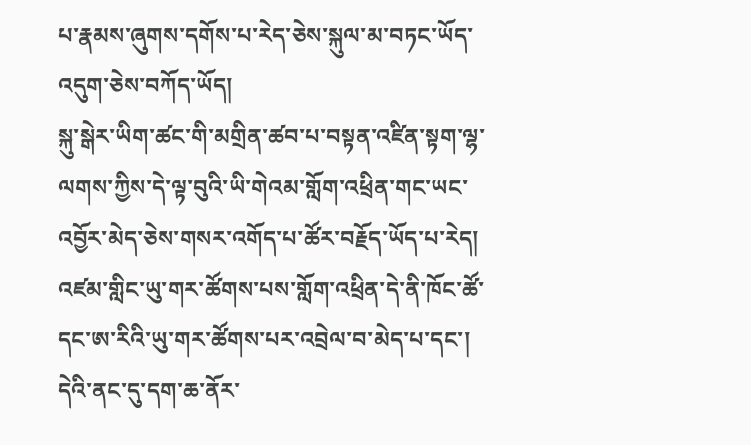པ་རྣམས་ཞུགས་དགོས་པ་རེད་ཅེས་སྐུལ་མ་བཏང་ཡོད་འདུག་ཅེས་བཀོད་ཡོད།
སྐུ་སྒེར་ཡིག་ཚང་གི་མགྲིན་ཚབ་པ་བསྟན་འཛིན་སྟག་ལྷ་ལགས་ཀྱིས་དེ་ལྟ་བུའི་ཡི་གེའམ་གློག་འཕྲིན་གང་ཡང་འབྱོར་མེད་ཅེས་གསར་འགོད་པ་ཚོར་བརྗོད་ཡོད་པ་རེད།
འཛམ་གླིང་ཡུ་གར་ཚོགས་པས་གློག་འཕྲིན་དེ་ནི་ཁོང་ཚོ་དང་ཨ་རིའི་ཡུ་གར་ཚོགས་པར་འབྲེལ་བ་མེད་པ་དང་། དེའི་ནང་དུ་དག་ཆ་ནོར་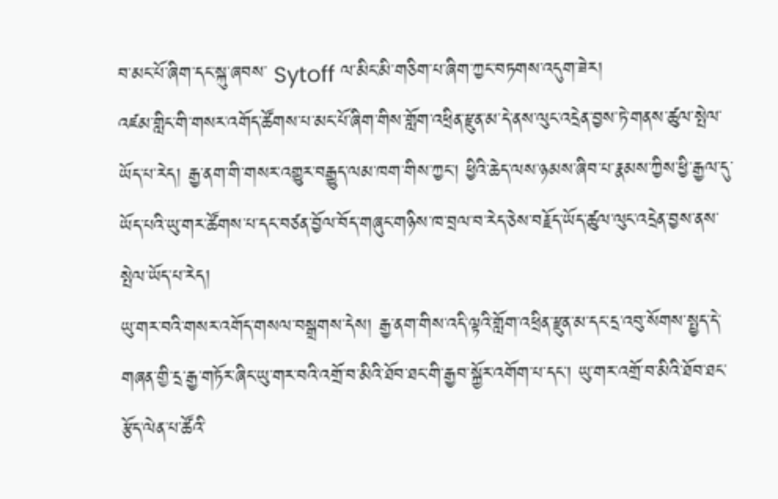བ་མང་པོ་ཞིག་དང་སྐུ་ཞབས་ Sytoff ལ་མིང་མི་གཅིག་པ་ཞིག་ཀྱང་བཏགས་འདུག་ཟེར།
འཛམ་གླིང་གི་གསར་འགོད་ཚོགས་པ་མང་པོ་ཞིག་གིས་གློག་འཕྲིན་རྫུན་མ་དེ་ནས་ལུང་འདྲེན་བྱས་ཏེ་གནས་ཚུལ་སྤེལ་ཡོད་པ་རེད། རྒྱ་ནག་གི་གསར་འགྱུར་བརྒྱུད་ལམ་ཁག་གིས་ཀྱང་། ཕྱིའི་ཆེད་ལས་ཉམས་ཞིབ་པ་རྣམས་ཀྱིས་ཕྱི་རྒྱལ་དུ་ཡོད་པའི་ཡུ་གར་ཚོགས་པ་དང་བཙན་བྱོལ་བོད་གཞུང་གཉིས་ཁ་བྲལ་བ་རེད་ཅེས་བརྗོད་ཡོད་ཚུལ་ལུང་འདྲེན་བྱས་ནས་སྤེལ་ཡོད་པ་རེད།
ཡུ་གར་བའི་གསར་འགོད་གསལ་བསྒྲགས་དེས། རྒྱ་ནག་གིས་འདི་ལྟའི་གློག་འཕྲིན་རྫུན་མ་དང་དྲ་འབུ་སོགས་སྤྱད་དེ་གཞན་གྱི་དྲ་རྒྱ་གཏོར་ཞིང་ཡུ་གར་བའི་འགྲོ་བ་མིའི་ཐོབ་ཐང་གི་རྒྱབ་སྐྱོར་འགོག་པ་དང་། ཡུ་གར་འགྲོ་བ་མིའི་ཐོབ་ཐང་རྩོད་ལེན་པ་ཚོའི་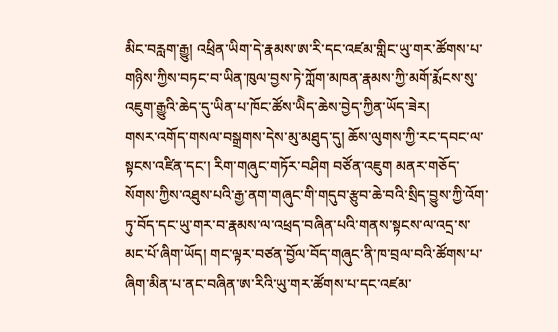མིང་བརླག་རྒྱུ། འཕྲིན་ཡིག་དེ་རྣམས་ཨ་རི་དང་འཛམ་གླིང་ཡུ་གར་ཚོགས་པ་གཉིས་ཀྱིས་བཏང་བ་ཡིན་ཁུལ་བྱས་ཏེ་ཀློག་མཁན་རྣམས་ཀྱི་མགོ་རྨོངས་སུ་འཇུག་རྒྱུའི་ཆེད་དུ་ཡིན་པ་ཁོང་ཚོས་ཡིེད་ཆེས་བྱེད་ཀྱིན་ཡོད་ཟེར།
གསར་འགོད་གསལ་བསྒྲགས་དེས་མུ་མཐུད་དུ། ཆོས་ལུགས་ཀྱི་རང་དབང་ལ་སྟངས་འཛིན་དང་། རིག་གཞུང་གཏོར་བཤིག བཙོན་འཇུག མནར་གཅོད་སོགས་ཀྱིས་འཐུས་པའི་རྒྱ་ནག་གཞུང་གི་གདུབ་རྩུབ་ཆེ་བའི་སྲིད་བྱུས་ཀྱི་འོག་ཏུ་བོད་དང་ཡུ་གར་བ་རྣམས་ལ་འཕྲད་བཞིན་པའི་གནས་སྟངས་ལ་འདྲ་ས་མང་པོ་ཞིག་ཡོད། གང་ལྟར་བཙན་བྱོལ་བོད་གཞུང་ནི་ཁ་བྲལ་བའི་ཚོགས་པ་ཞིག་མིན་པ་ནང་བཞིན་ཨ་རིའི་ཡུ་གར་ཚོགས་པ་དང་འཛམ་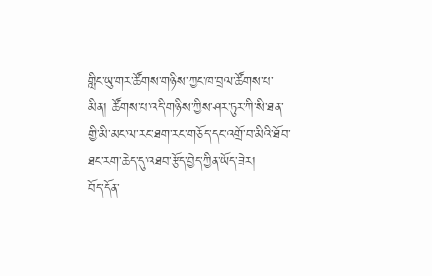གླིང་ཡུ་གར་ཚོགས་གཉིས་ཀྱང་ཁ་བྲལ་ཚོགས་པ་མིན། ཚོགས་པ་འདི་གཉིས་ཀྱིས་ཤར་ཏུར་ཀི་སི་ཐན་གྱི་མི་མང་ལ་རང་ཐག་རང་གཅོད་དང་འགྲོ་བ་མིའི་ཐོབ་ཐང་རག་ཆེད་དུ་འཐབ་རྩོད་བྱེད་ཀྱིན་ཡོད་ཟེར།
བོད་དོན་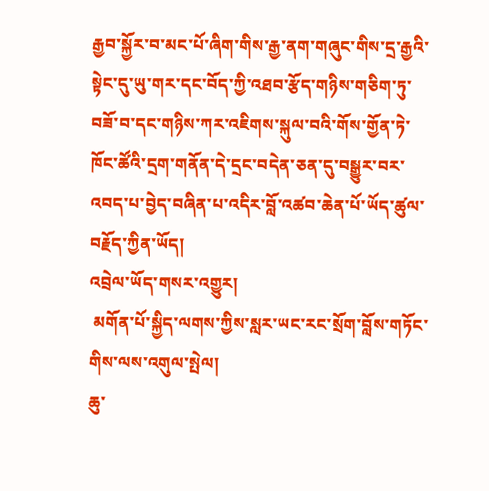རྒྱབ་སྐྱོར་བ་མང་པོ་ཞིག་གིས་རྒྱ་ནག་གཞུང་གིས་དྲ་རྒྱའི་སྟེང་དུ་ཡུ་གར་དང་བོད་ཀྱི་འཐབ་རྩོད་གཉིས་གཅིག་ཏུ་བཟོ་བ་དང་གཉིས་ཀར་འཇིགས་སྐུལ་བའི་གོས་གྱོན་ཏེ་ཁོང་ཚོའི་དྲག་གནོན་དེ་དྲང་བདེན་ཅན་དུ་བསྒྱུར་བར་འབད་པ་བྱེད་བཞིན་པ་འདིར་བློ་འཚབ་ཆེན་པོ་ཡོད་ཚུལ་བརྗོད་ཀྱིན་ཡོད།
འབྲེལ་ཡོད་གསར་འགྱུར།
 མགོན་པོ་སྐྱིད་ལགས་ཀྱིས་སླར་ཡང་རང་སྲོག་བློས་གཏོང་གིས་ལས་འགུལ་སྤེལ།
ཆུ་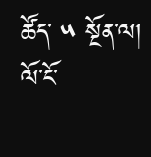ཚོད་ ༥ སྔོན་ལ།
ལོ་ངོ་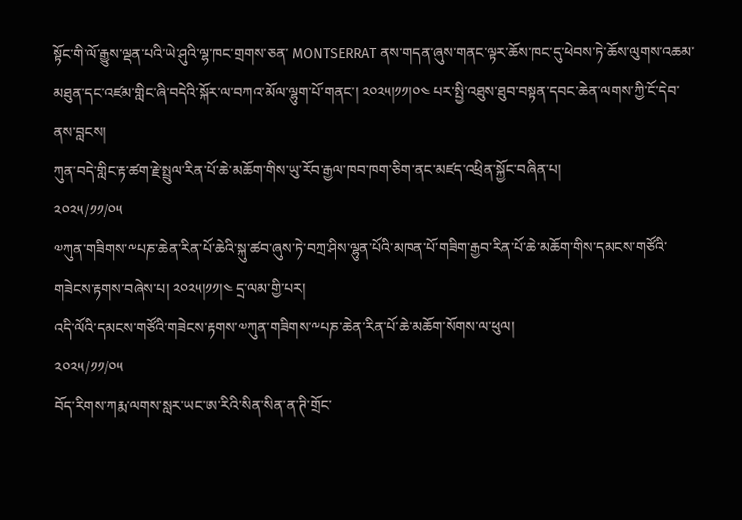སྟོང་གི་ལོ་རྒྱུས་ལྡན་པའི་ཡེ་ཤུའི་ལྷ་ཁང་གྲགས་ཅན་ MONTSERRAT ནས་གདན་ཞུས་གནང་ལྟར་ཆོས་ཁང་དུ་ཕེབས་ཏེ་ཆོས་ལུགས་འཆམ་མཐུན་དང་འཛམ་གླིང་ཞི་བདེའི་སྐོར་ལ་བཀའ་མོལ་ལྷུག་པོ་གནང་། ༢༠༢༥།༡༡།༠༤ པར་སྤྱི་འཐུས་ཐུབ་བསྟན་དབང་ཆེན་ལགས་ཀྱི་ངོ་དེབ་ནས་བླངས།
ཀུན་བདེ་གླིང་རྟ་ཚག་རྗེ་སྤྲུལ་རིན་པོ་ཆེ་མཆོག་གིས་ཡུ་རོབ་རྒྱལ་ཁབ་ཁག་ཅིག་ནང་མཛད་འཕྲིན་སྐྱོང་བཞིན་པ།
༢༠༢༥/༡༡/༠༥
༧ཀུན་གཟིགས་༸པཎ་ཆེན་རིན་པོ་ཆེའི་སྐུ་ཚབ་ཞུས་ཏེ་བཀྲ་ཤིས་ལྷུན་པོའི་མཁན་པོ་གཟིག་རྒྱབ་རིན་པོ་ཆེ་མཆོག་གིས་དམངས་གཙོའི་གཟེངས་རྟགས་བཞེས་པ། ༢༠༢༥།༡༡།༤ དྲ་ལམ་གྱི་པར།
འདི་ལོའི་དམངས་གཙོའི་གཟེངས་རྟགས་༧ཀུན་གཟིགས་༸པཎ་ཆེན་རིན་པོ་ཆེ་མཆོག་སོགས་ལ་ཕུལ།
༢༠༢༥/༡༡/༠༥
བོད་རིགས་ཀརྨ་ལགས་སླར་ཡང་ཨ་རིའི་སིན་སིན་ན་ཊི་གྲོང་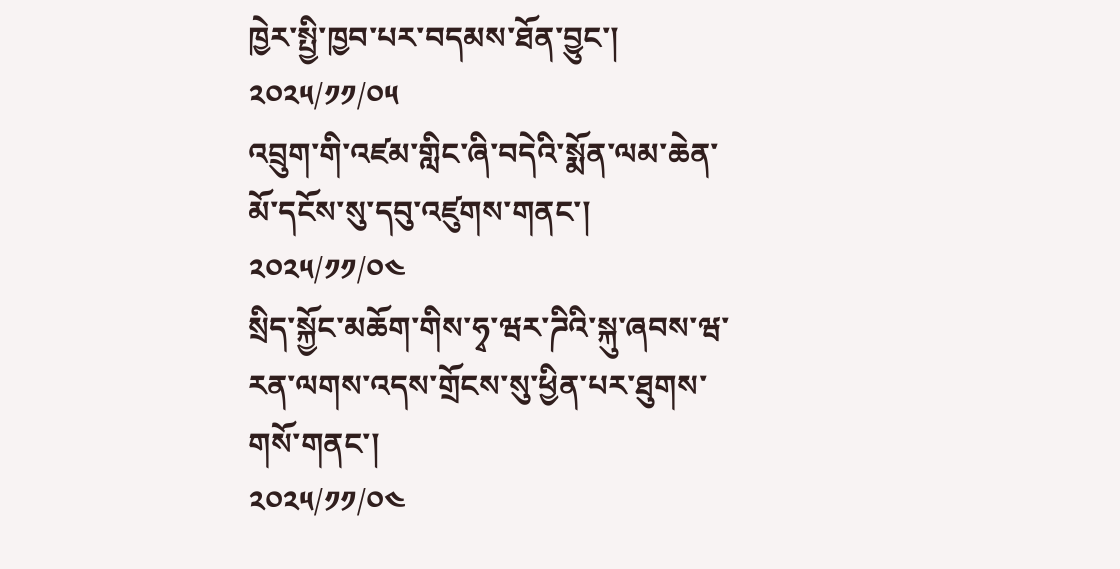ཁྱེར་སྤྱི་ཁྱབ་པར་བདམས་ཐོན་བྱུང་།
༢༠༢༥/༡༡/༠༥
འབྲུག་གི་འཛམ་གླིང་ཞི་བདེའི་སྨོན་ལམ་ཆེན་མོ་དངོས་སུ་དབུ་འཛུགས་གནང་།
༢༠༢༥/༡༡/༠༤
སྲིད་སྐྱོང་མཆོག་གིས་ཧྭ་ཝར་ཌིའི་སྐུ་ཞབས་ཝ་རན་ལགས་འདས་གྲོངས་སུ་ཕྱིན་པར་ཐུགས་གསོ་གནང་།
༢༠༢༥/༡༡/༠༤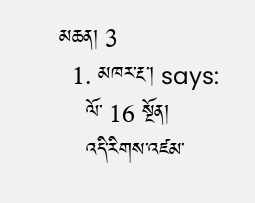མཆན། 3
  1. མཁར་རྔ་། says:
    ལོ་ 16 སྔོན།
    འདི་རིགས་འཛམ་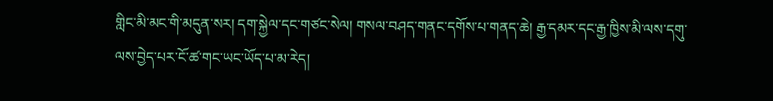གླིང་མི་མང་གི་མདུན་སར། དག་སྐྱེལ་དང་གཙང་སེལ། གསལ་བཤད་གནང་དགོས་པ་གནད་ཆེ། རྒྱ་དམར་དང་རྒྱ་ཁྱིས་མི་ལས་དགུ་ལས་བྱེད་པར་ངོ་ཚ་གང་ཡང་ཡོད་པ་མ་རེད།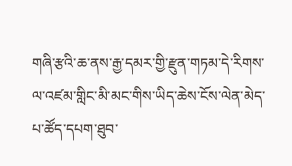གཞི་རྩའི་ཆ་ནས་རྒྱ་དམར་གྱི་རྫུན་གཏམ་དེ་རིགས་ལ་འཛམ་གླིང་མི་མང་གིས་ཡིད་ཆེས་ངོས་ལེན་མེད་པ་ཚོད་དཔག་ཐུབ་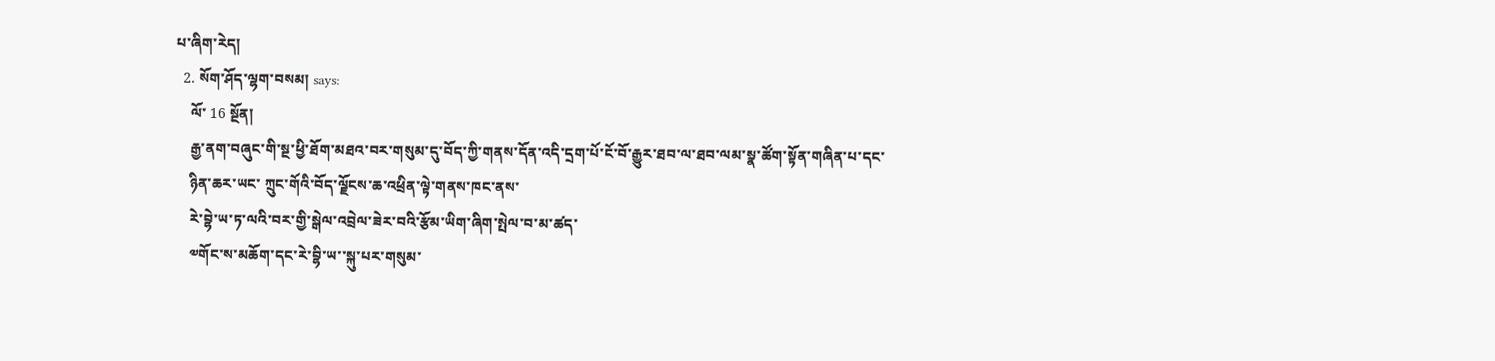པ་ཞིག་རེད།
  2. སོག་ཤོད་ལྷག་བསམ། says:
    ལོ་ 16 སྔོན།
    རྒྱ་ནག་བཞུང་གི་སྔ་ཕྱི་ཐོག་མཐའ་བར་གསུམ་དུ་བོད་ཀྱི་གནས་དོན་འདི་དྲག་པོ་ངོ་བོ་རྒྱུར་ཐབ་ལ་ཐབ་ལམ་སྣ་ཚོག་སྟོན་གཞིན་པ་དང་
    ཉིན་ཆར་ཡང་ ཀྲུང་གོའི་བོད་ལྗོངས་ཆ་འཕྲིན་ལྟེ་གནས་ཁང་ནས་
    རེ་བྷེ་ཡ་ཏ་ལའི་བར་གྱི་སྒེལ་འབྲེལ་ཟེར་བའི་རྩོམ་ཡིག་ཞིག་སྤེལ་བ་མ་ཚད་
    ༧གོང་ས་མཆོག་དང་རེ་བྷི་ཡ་་སྐུ་པར་གསུམ་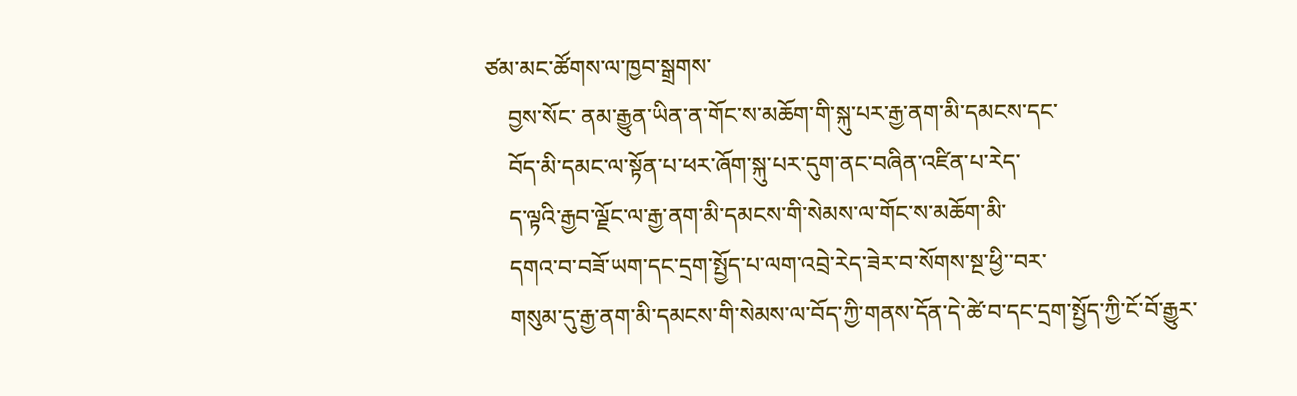ཙམ་མང་ཚོགས་ལ་ཁྱབ་སྒྲགས་
    བྱས་སོང་ ནམ་རྒྱུན་ཡིན་ན་གོང་ས་མཆོག་གི་སྐུ་པར་རྒྱ་ནག་མི་དམངས་དང་
    བོད་མི་དམང་ལ་སྟོན་པ་ཕར་ཞོག་སྐུ་པར་དུག་ནང་བཞིན་འཛིན་པ་རེད་
    ད་ལྟའི་རྒྱབ་ལྗོང་ལ་རྒྱ་ནག་མི་དམངས་གི་སེམས་ལ་གོང་ས་མཆོག་མི་
    དགའ་བ་བཟོ་ཡག་དང་དྲག་སྤྱོད་པ་ལག་འབྲེ་རེད་ཟེར་བ་སོགས་སྔ་ཕྱི་་བར་
    གསུམ་དུ་རྒྱ་ནག་མི་དམངས་གི་སེམས་ལ་བོད་ཀྱི་གནས་དོན་དེ་ཚེ་བ་དང་དྲག་སྤྱོད་ཀྱི་ངོ་བོ་རྒྱུར་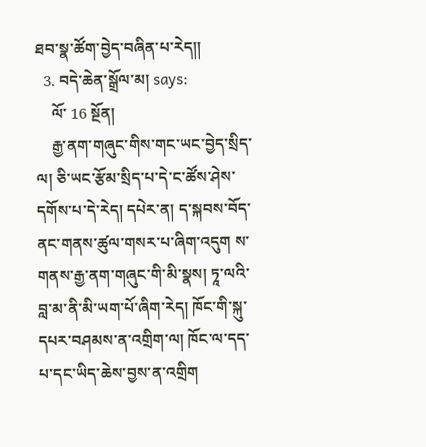ཐབ་སྣ་ཚོག་བྱེད་བཞིན་པ་རེད།།
  3. བདེ་ཆེན་སྒྲོལ་མ། says:
    ལོ་ 16 སྔོན།
    རྒྱ་ནག་གཞུང་གིས་གང་ཡང་བྱེད་སྲིད་ལ། ཅི་ཡང་རྩོམ་སྲིད་པ་དེ་ང་ཚོས་ཤེས་དགོས་པ་དེ་རེད། དཔེར་ན། ད་སྐབས་བོད་ནང་གནས་ཚུལ་གསར་པ་ཞིག་འདུག ས་གནས་རྒྱ་ནག་གཞུང་གི་མི་སྣས། ཏཱ་ལའི་བླ་མ་ནི་མི་ཡག་པོ་ཞིག་རེད། ཁོང་གི་སྐུ་དཔར་བཤམས་ན་འགྲིག་ལ། ཁོང་ལ་དད་པ་དང་ཡིད་ཆེས་བྱས་ན་འགྲིག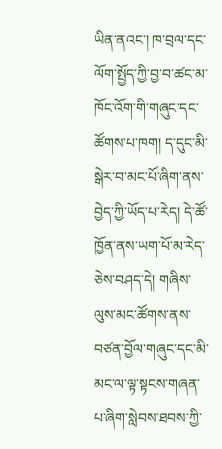ཡིན་ནའང་། ཁ་བྲལ་དང་ལོག་སྤྱོད་ཀྱི་བྱ་བ་ཚང་མ་ཁོང་འོག་གི་གཞུང་དང་ཚོགས་པ་ཁག། ད་དུང་མི་སྒེར་བ་མང་པོ་ཞིག་ནས་བྱེད་ཀྱི་ཡོད་པ་རེད། དེ་ཚོ་ཁྱོན་ནས་ཡག་པོ་མ་རེད་ཅེས་བཤད་དེ། གཞིས་ལུས་མང་ཚོགས་ནས་བཙན་བྱོལ་གཞུང་དང་མི་མང་ལ་ལྟ་སྟངས་གཞན་པ་ཞིག་སླེབས་ཐབས་ཀྱི་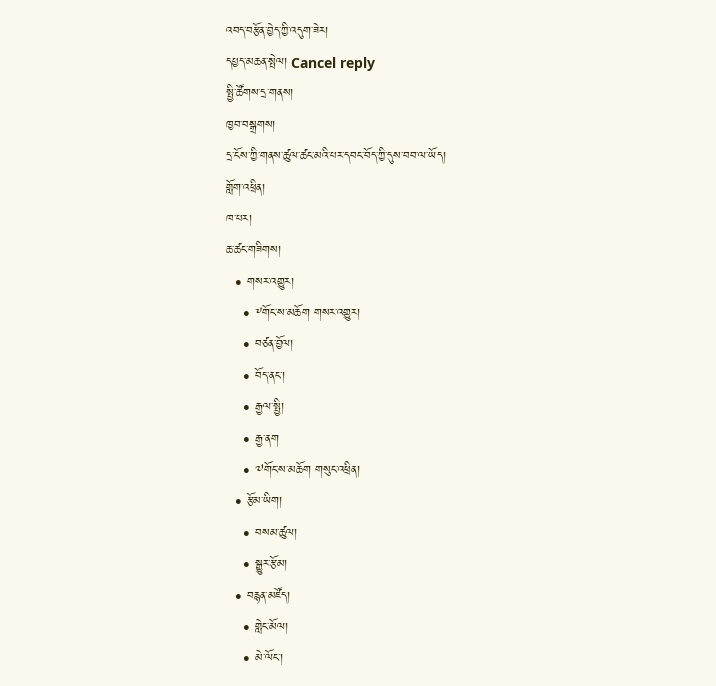འབད་བརྩོན་བྱེད་ཀྱི་འདུག་ཟེར།
དཔྱད་མཆན་སྤེལ། Cancel reply
སྤྱི་ཚོགས་དྲ་གནས།
ཁྱབ་བསྒྲགས།
དྲ་ངོས་ཀྱི་གནས་ཚུལ་ཚང་མའི་པར་དབང་བོད་ཀྱི་དུས་བབ་ལ་ཡོད།
གློག་འཕྲིན།
ཁ་པར།
ཆ་ཚང་གཟིགས།
  • གསར་འགྱུར།
    • ༸གོང་ས་མཆོག གསར་འགྱུར།
    • བཙན་བྱོལ།
    • བོད་ནང་།
    • རྒྱལ་སྤྱི།
    • རྒྱ་ནག
    • ༧གོང་ས་མཆོག གསུང་འཕྲིན།
  • རྩོམ་ཡིག།
    • བསམ་ཚུལ།
    • སྒྱུར་རྩོམ།
  • བརྙན་མཛོད།
    • གླེང་མོལ།
    • མེ་ལོང་།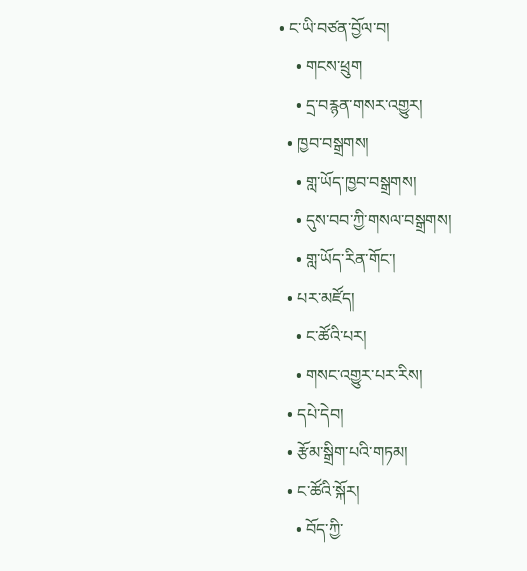• ང་ཡི་བཙན་བྱོལ་བ།
    • གངས་ཕྲུག
    • དྲ་བརྙན་གསར་འགྱུར།
  • ཁྱབ་བསྒྲགས།
    • གླ་ཡོད་ཁྱབ་བསྒྲགས།
    • དུས་བབ་ཀྱི་གསལ་བསྒྲགས།
    • གླ་ཡོད་རིན་གོང་།
  • པར་མཛོད།
    • ང་ཚོའི་པར།
    • གསང་འགྱུར་པར་རིས།
  • དཔེ་དེབ།
  • རྩོམ་སྒྲིག་པའི་གཏམ།
  • ང་ཚོའི་སྐོར།
    • བོད་ཀྱི་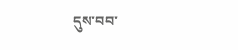དུས་བབ་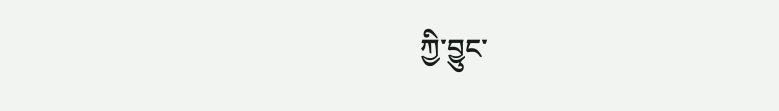ཀྱི་བྱུང་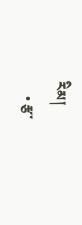རིམ།
    • རྩ་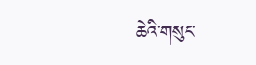ཆེའི་གསུང་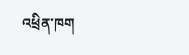འཕྲིན་ཁག